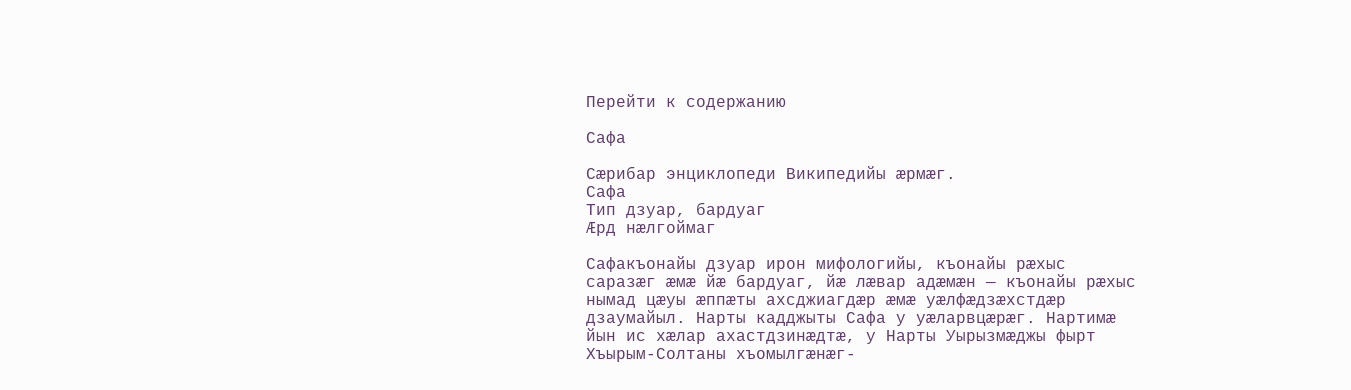Перейти к содержанию

Сафа

Сæрибар энциклопеди Википедийы æрмæг.
Сафа
Тип дзуар, бардуаг
Æрд нæлгоймаг

Сафакъонайы дзуар ирон мифологийы, къонайы рæхыс саразæг æмæ йæ бардуаг, йæ лæвар адæмæн — къонайы рæхыс нымад цæуы æппæты ахсджиагдæр æмæ уæлфæдзæхстдæр дзаумайыл. Нарты кадджыты Сафа у уæларвцæрæг. Нартимæ йын ис хæлар ахастдзинæдтæ, у Нарты Уырызмæджы фырт Хъырым-Солтаны хъомылгæнæг-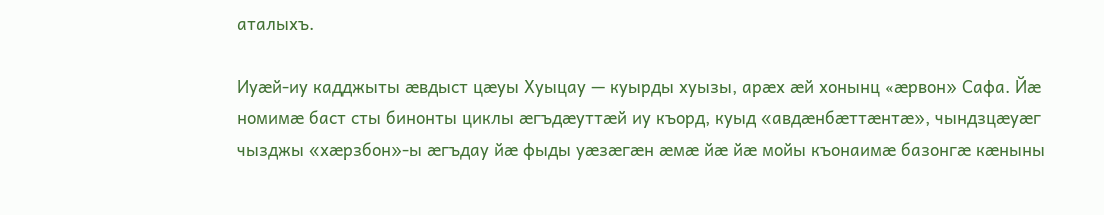аталыхъ.

Иуæй-иу кадджыты æвдыст цæуы Хуыцау — куырды хуызы, арæх æй хонынц «æрвон» Сафа. Йæ номимæ баст сты бинонты циклы æгъдæуттæй иу къорд, куыд «авдæнбæттæнтæ», чындзцæуæг чызджы «хæрзбон»-ы æгъдау йæ фыды уæзæгæн æмæ йæ йæ мойы къонаимæ базонгæ кæныны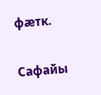фæтк.

Сафайы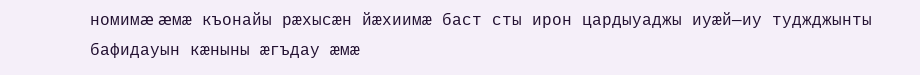номимæ æмæ къонайы рæхысæн йæхиимæ баст сты ирон цардыуаджы иуæй—иу туджджынты бафидауын кæныны æгъдау æмæ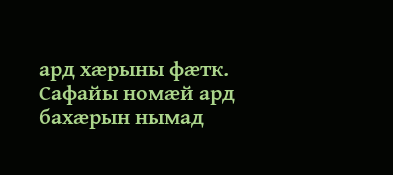ард хæрыны фæтк. Сафайы номæй ард бахæрын нымад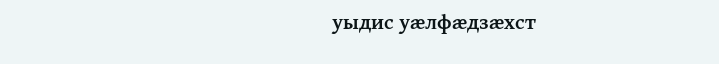уыдис уæлфæдзæхст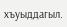хъуыддагыл.